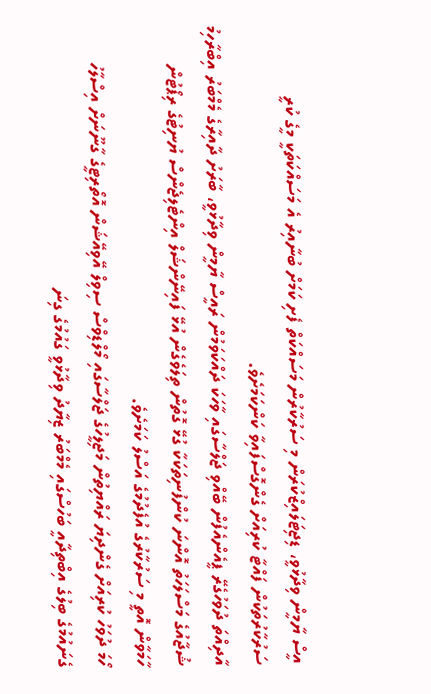އީސް ޔާމީން ވިދާޅުވީ، ޑިޖިޓަލައިޒްކުރަން މި ސަރުކާރުން މަސައްކަތް ފެށި ކަމަށް ބުނާއިރު އެ މަސައްކަތަކީ މީގެ ކުރީ ސަރުކާރުތަކުން ފައްޓާ ކުރިއަށް ގެންގޮސްފައިވާ ކަންކަމަށެވެ.
އާދިއްތަ ދުވަހުގެރޭ ޕީއެންއެފުން ބޭއްވި ޖަލްސާގައި ވާހަކަ ދައްކަވަމުން ރައީސް ޔާމީން ވިދާޅުވީ، ބާރަށު ދާއިރާގެ މެމްބަރު އިބްރާހިމު ޝުޖާއުގެ މަސްލަހަތު އޮންނަ ކުންފުނިތަކަކާ ގުޅޭ ގޮތުން ތިލަވެގެން އުޅޭ ފައިނޭންޝަލް އިންޓެލިޖެންސް ޔުނިޓުގެ ރިޕޯޓުން ހާމަވާން އޮތީ މި ސަރުކާރުގެ އުފެދުމުގެ އަސްލު ކަމަށެވެ.
ހޯމަ ދުވަހު ކުރިއަށް ގެންދިޔަ ރައްޔިތުން މަޖިލީހުގެ ޖަލްސާގައި މޯލްޑިވްސް ސިވިލް އޭވިއޭޝަން އޮތޯރިޓީގެ ގާނޫނަށް އިސްލާހު ގެނައުމުގެ ބިލުގެ އިބްތިދާއީ ބަހުސްގައި މެމްބަރު ޒިޔާދު ވިދާޅުވީ ގައުމުގެ ގިނަ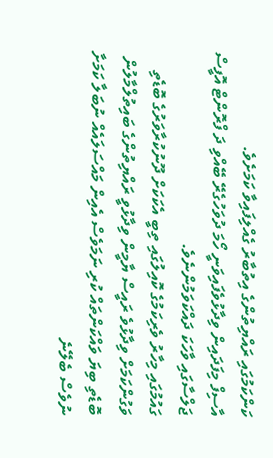ކަންކަމުގައި ރައްޔިތުންގެ އިތުބާރު ގެއްލިފައިވާ ކަމަށެވެ.
އާސިފް މިފަދައިން ވިދާޅުވެފައިވަނީ ހޯމަ ދުވަހުގެރޭ ބޭއްވި ދަ ފްރޮންޓް އޮފީސް ޖަލްސާގައި ވާހަކަ ދައްކަވަމުންނެވެ.
ގައުމުގައި މިހާރު ވެރިކަމުގެ ކޮއިލުގައި ތިބީ އެކަކަށް ދޫނުކުރާވަރުގެ ބޮޑެތި ވަގުންކަމަށް ވިދާޅުވެ ރައީސް ޔާމީން ވިދާޅުވީ ރައްޔިތުންގެ ބައިތުލްމާލުން ބޮޑެތި ބިޔަ ވައްކަންތައް ކުރި ނަމަވެސް އެއިން މައްސަލައެއް ނުބަލާ ކަމަށާ ނުވެސް ބެލޭނެ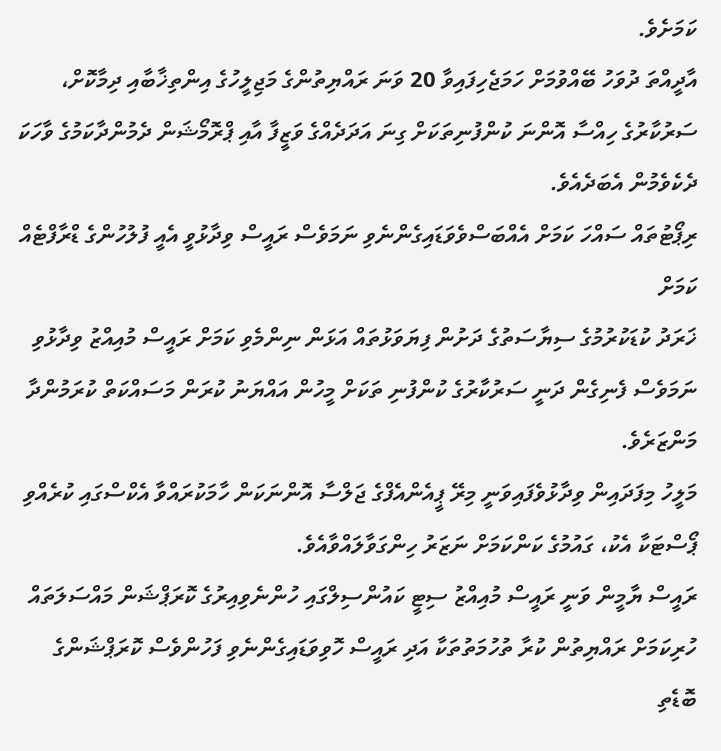ކަމަށެވެ.
އާދީއްތަ ދުވަހު ބޭއްވުމަށް ހަމަޖެހިފައިވާ 20 ވަނަ ރައްޔިތުންގެ މަޖިލީހުގެ އިންތިޚާބާއި ދިމާކޮށް، ސަރުކާރުގެ ހިއްސާ އޮންނަ ކުންފުނިތަކަށް ގިނަ އަދަދެއްގެ ވަޒީފާ އާއި ޕްރޮމޯޝަން ދެމުންދާކަމުގެ ވާހަކަ ދެކެވެމުން އެބަދެއެވެ.
ރިޕޯޓުތައް ސައްހަ ކަމަށް އެއްބަސްވެވަޑައިގެންނެވި ނަމަވެސް ރައީސް ވިދާޅުވީ އެއީ ފުލުހުންގެ ޑްރާފްޓެއް ކަމަށް
ޚަރަދު ކުޑަކުރުމުގެ ސިޔާސަތުގެ ދަށުން ފިޔަވަޅުތައް އަޅަން ނިންމެވި ކަމަށް ރައީސް މުއިއްޒު ވިދާޅުވި ނަމަވެސް ފެނިގެން ދަނީ ސަރުކާރުގެ ކުންފުނި ތަކަށް މީހުން އައްޔަނު ކުރަން މަސައްކަތް ކުރަމުންދާ މަންޒަރެވެ.
މަލީހު މިފަދައިން ވިދާޅުވެފައިވަނީ މިރޭ ޕީއެންއެފްގެ ޖަލްސާ އޮންނަކަން ހާމަކުރައްވާ އެކްސްގައި ކުރެއްވި ޕޯސްޓަކާ އެކު، ގައުމުގެ ކަންކަމަށް ނަޒަރު ހިންގަވާލައްވާއެވެ.
ރައީސް ޔާމީން ވަނީ ރައީސް މުއިއްޒު ސިޓީ ކައުންސިލްގައި ހުންނެވިއިރުގެ ކޮރަޕްޝަން މައްސަލަތައް ހުރިކަމަށް ރައްޔިތުން ކުރާ ތުހުމަތުތަކާ އަދި ރައީސް ހޮވިވަޑައިގެންނެވި ފަހުންވެސް ކޮރަޕްޝަންގެ ބޮޑެތި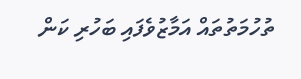ތުހުމަތުތައް އަމާޒުވެފައި ބަހުރި ކަން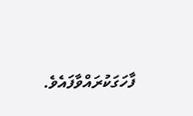ފާހަގަކުރައްވާފައެވެ.